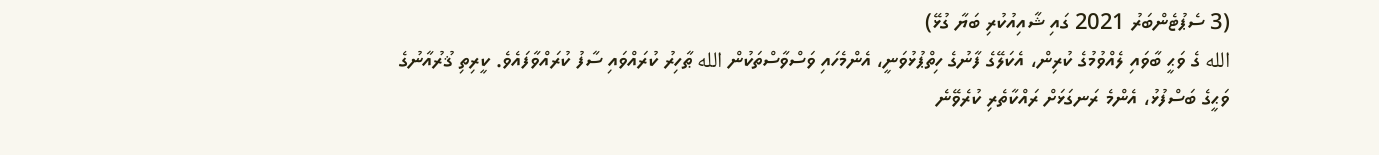(3 ސެޕުޓެންބަރު 2021 ގައި ޝާއިއުކުރި ބަޔާ ގުޅޭ)
الله ގެ ވަޙީ ބާވައި ލެއްވުމުގެ ކުރިން، އެކަލޭގެ ފާނުގެ ހިތްޕުޅުވަނީ، އެންމެހައި ވަސްވާސްތަކުން الله ޠާހިރު ކުރައްވައި ސާފު ކުރައްވާފައެވެ. ކީރިތި ޤުރުއާނުގެ ވަޙީގެ ބަސްފުޅު، އެންމެ ރަނގަޅަށް ރައްކާތެރި ކުރެވޭނެ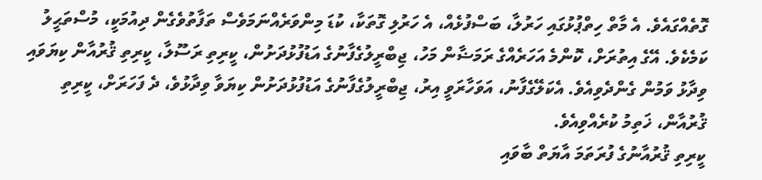ގޮތެއްގައެވެ. އެ މާތް ހިތްޕުޅުގައި ހަރުލާ، ބަސްފުޅެއް، އެ ހަރުލި ގޮތަކާ، ކުޑަ މިންވަރެއްނަމަވެސް ތަފާތުވެގެން ދިއުމަކީ، މުސްތަޙީލު ކަމެކެވެ. އޭގެ އިތުރަށް، ކޮންމެ އަހަރެއްގެ ރަމަޟާން މަހު، ޖިބްރީލުގެފާނުގެ އަޑުފުޅުދަށުން، ކީރިތި ރަސޫލާ، ކީރިތި ޤުރުއާން ކިޔަވައި ވިދާޅު ވަމުން ގެންދެވިއެވެ. އެކަލޭގެފާނު، އަވަހާރަވީ އިރު، ޖިބްރީލުގެފާނުގެ އަޑުފުޅުދަށުން ކިޔަވާ ވިދާޅުވެ، ދެ ފަހަރަށް، ކީރިތި ޤުރުއާން، ޚަތިމު ކުރެއްވިއެވެ.
ކީރިތި ޤުރުއާނުގެ ފުރަތަމަ އާޔަތް ބާވައި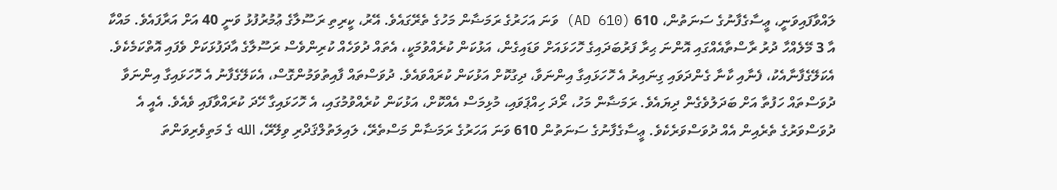ލައްވާފައިވަނީ، ޢީސާގެފާނުގެ ސަނަތުން، 610 (AD 610) ވަނަ އަހަރުގެ ރަމަޟާން މަހުގެ ތެރޭގައެވެ. އޭރު، ކީރިތި ރަސޫލާގެ ޢުމުރުފުޅު ވަނީ 40 އަށް އަރާފައެވެ. މައްކާ އާ 3 މޭލެއްހާ ދުރު ރާސްތާއެއްގައި އޮންނަ ޙިރާ ފަރުބަދައިގެ ހޮހަޅައަށް ވަޑައިގެން، އަޅުކަން ކުރެއްވުމަކީ، އެތައް ދުވަހެއް ކުރިންވެސް ރަސޫލާގެ އާދަފުޅަކަށް ވެފައި އޮތްކަމެކެވެ. އެކަލޭގެފާނާއެކު، ފެނާއި ކާނާ ގެންދަވައި ގިނައިރު އެ ހޮހަޅައިގާ އިންނަވާ، ދިގުކޮށް އަޅުކަން ކުރައްވައެވެ. ދުވަސްތައް ފާއިތުވަމުންގޮސް، އެކަލޭގެފާނު އެ ހޮހަޅައިގާ އިންނަވާ ދުވަސްތައް ހަފުތާ އަށް ބަދަލުވެގެން ދިޔައެވެ. ރަމަޟާން މަހު، ރޯދަ ހިއްޕަވައި، މުޅިމަސް އެއްކޮށް، އަޅުކަން ކުރެއްވުމުގައި، އެ ހޮހަޅައިގާ ހޭދަ ކުރައްވާފައި ވެއެވެ. އެއީ އެ ދުވަސްވަރުގެ ތެރެއިން އެއް ދުވަސްވަރެކެވެ. ޢީސާގެފާނުގެ ސަނަތުން 610 ވަނަ އަހަރުގެ ރަމަޟާން މަސްތެރޭ، ލައިލަތުލްޤަދްރި ވިލޭރޭ، الله ގެ މަތިވެރިވަންތަ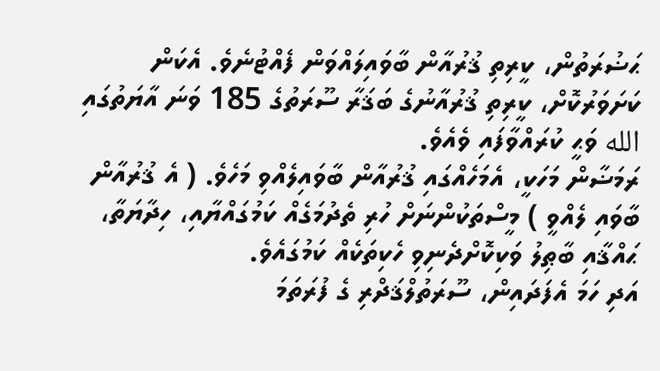ޙަޟުރަތުން، ކީރިތި ޤުރުއާން ބާވައިލައްވަން ފެއްޓުނެވެ. އެކަން ކަށަވަރުކޮށް، ކީރިތި ޤުރުއާނުގެ ބަޤަރާ ސޫރަތުގެ 185 ވަނަ އާޔަތުގައި الله ވަޙީ ކުރައްވާފައި ވެއެވެ.
ރަމަޟާން މަހަކީ، އެމަހެއްގައި ޤުރުއާން ބާވައިލެއްވި މަހެވެ. ( އެ ޤުރުއާން ބާވައި ލެއްވީ ) މީސްތަކުންނަށް ހުރި ތެދުމަގެއް ކަމުގައްޔާއި، ހިދާޔަތާ، ޙައްޤާއި ބާޠިލު ވަކިކޮށްދެނިވި ހެކިތަކެއް ކަމުގައެވެ.
އަދި ހަމަ އެފަދައިން، ސޫރަތުލްޤަދްރި ގެ ފުރަތަމަ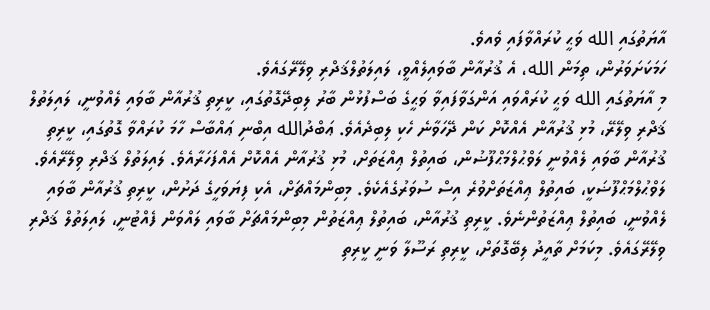އާޔަތުގައި الله ވަޙީ ކުރައްވާފައި ވެއވެ.
ހަމަކަށަވަރުން، ތިމަން الله، އެ ޤުރުއާން ބާވައިލެއްވީ، ލައިލަތުލްޤަދްރި ވިލޭރޭގައެވެ.
މި އާޔަތުގައި الله ވަޙީ ކުރައްވައި އަންގަވާފައިވާ ވަޙީގެ ބަސްފުޅުން ބާރު ލިބިދޭގޮތުގައި، ކީރިތި ޤުރުއާން ބާވައި ލެއްވުނީ، ލައިލަތުލް ޤަދްރި ވިލޭރޭ، މުޅި ޤުރުއާން އެއްކޮށް ކަން ދޭހަވާނެ ހެކި ލިބިދެއެވެ. ޢަބްދުالله އިބްނި ޢައްބާސް ހާމަ ކުރައްވާ ގޮތުގައި، ކީރިތި ޤުރުއާން ބާވައި ލެއްވުނީ ލަވްޙުލްމަޙްފޫޟުން، ބައިތުލް ޢިއްޒަތަށް، މުޅި ޤުރުއާން އެއްކޮށް އެއްފަހަރާއެވެ. ލައިލަތުލް ޤަދްރި ވިލޭރޭއެވެ. ލަވްޙުލްމަޙްފޫޟަކީ، ބައިތުލް ޢިއްޒަތަށްވުރެ އިސް ސުވަރުގެއެކެވެ. މިބިންމައްޗަށް، އެކި ފިޔަވަހީގެ ދަށުން، ކީރިތި ޤުރުއާން ބާވައި ލެއްވުނީ، ބައިތުލް ޢިއްޒަތުންނެވެ. ކީރިތި ޤުރުއާން، ބައިތުލް ޢިއްޒަތުން މިބިންމައްޗަށް ބާވައި ލައްވަން ފެއްޓުނީ، ލައިލަތުލް ޤަދްރި ވިލޭރޭގައެވެ. މިކަމަށް ތާއީދު ލިބޭގޮތަށް، ކީރިތި ރަސޫލާ ވަނީ ކީރިތި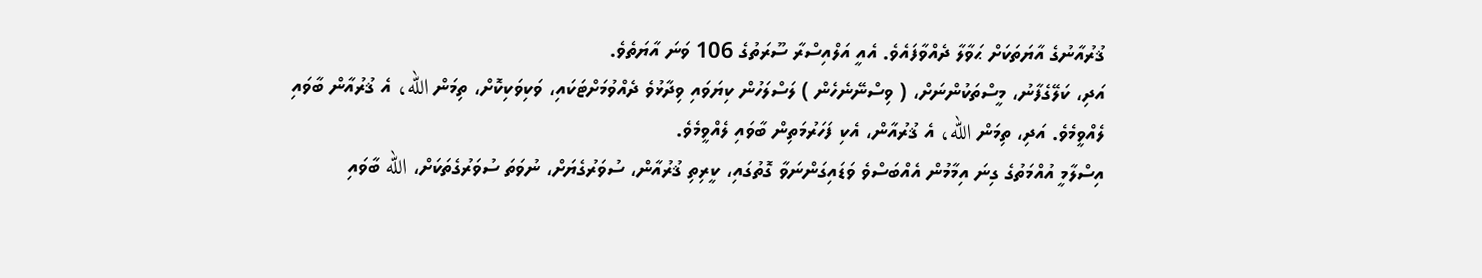ޤުރުއާނުގެ އާޔަތަކަށް ޙަވާލާ ދެއްވާފައެވެ. އެއީ އަލްއިސްރާ ސޫރަތުގެ 106 ވަނަ އާޔަތެވެ.
އަދި، ކަލޭގެފާނު، މީސްތަކުންނަށް، ( ވިސްނޭނެހެން ) ލަސްލަހުން ކިޔަވައި ވިދާޅުވެ ދެއްވުމަށްޓަކައި، ވަކިވަކިކޮށް، ތިމަން الله، އެ ޤުރުއާން ބާވައި ލެއްވީމެވެ. އަދި، ތިމަން الله، އެ ޤުރުއާން، އެކި ފަހަރުމަތިން ބާވައި ލެއްވީމެވެ.
އިސްލާމީ އުއްމަތުގެ ގިނަ އިމާމުން އެއްބަސްވެ ވަޑައިގަންނަވާ ގޮތުގައި، ކީރިތި ޤުރުއާން، ސުވަރުގެޔަށް، ނުވަތަ ސުވަރުގެތަކަށް، الله ބާވައި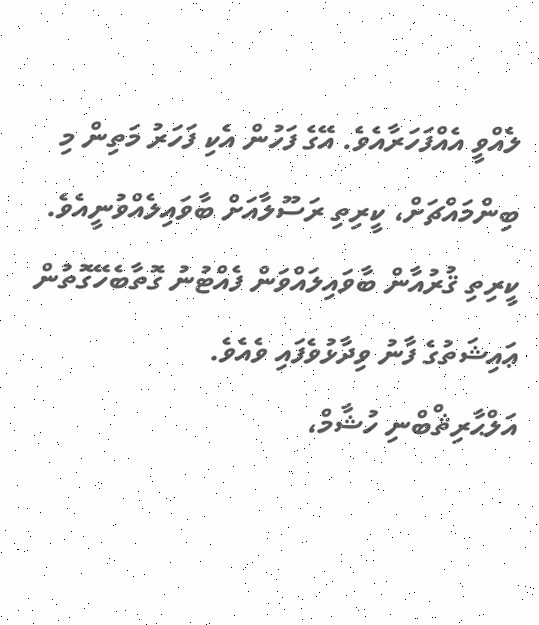ލެއްވީ އެއްފަހަރާއެވެ. އޭގެ ފަހުން އެކި ފަހަރު މަތިން މި ބިންމައްޗަށް، ކީރިތި ރަސޫލާއަށް ބާވައިލެއްވުނީއެވެ.
ކީރިތި ޤުރުއާން ބާވައިލައްވަން ފެއްޓުނު ގޮތާބެހޭގޮތުން ޢައިޝަތުގެ ފާނު ވިދާޅުވެފައި ވެއެވެ.
އަލްޙާރިޘްބްނި ހުޝާމް،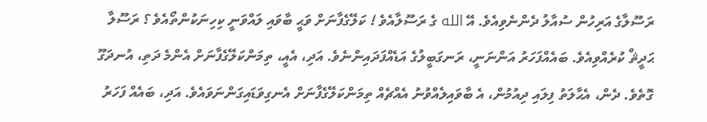ރަސޫލާގެ އަރިހުން ސުއާލު ދެންނެވިއެވެ. އޭ الله ގެ ރަސޫލާއެވެ ! ކަލޭގެފާނަށް ވަޙީ ބާވައި ލައްވަނީ ކިހިނަކުންތޯއެވެ ؟ ރަސޫލާ ޙަދީޘް ކުރެއްވިއެވެ. ބައެއްފަހަރު އަންނަނީ، ރަނގަބީލުގެ އަޑެއްފަދައިންނެވެ. އަދި، އެއީ، ތިމަންކަލޭގެފާނަށް އެންމެ ދަތި، އުނދަގޫ ގޮތެވެ. ދެން، އެޙާލަތު ފިލައި ދިއުމުން، އެ ބާވައިލެއްވުނު އެއްޗެއް ތިމަންކަލޭގެފާނަށް އެނގިވަޑައިގަންނަވައެވެ. އަދި، ބައެއް ފަހަރު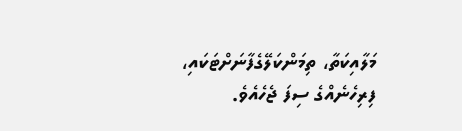މަލާއިކަތާ، ތިމަންކަލޭގެފާނަށްޓަކައި، ފިރިހެނެއްގެ ސިފަ ޖެހެއެވެ.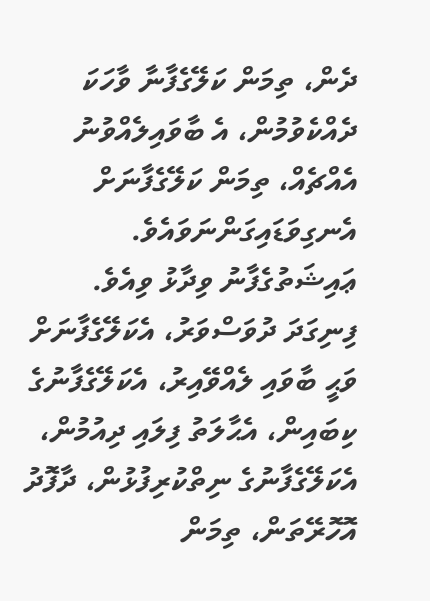ދެން، ތިމަން ކަލޭގެފާނާ ވާހަކަ ދެއްކެވުމުން، އެ ބާވައިލެއްވުނު އެއްޗެއް، ތިމަން ކަލޭގެފާނަށް އެނގިވަޑައިގަންނަވައެވެ. ޢައިޝަތުގެފާނު ވިދާޅު ވިއެވެ. ފިނިގަދަ ދުވަސްވަރު، އެކަލޭގެފާނަށް ވަޙީ ބާވައި ލެއްވޭއިރު، އެކަލޭގެފާނުގެ ކިބައިން، އެޙާލަތު ފިލައި ދިއުމުން، އެކަލޭގެފާނުގެ ނިތްކުރިފުޅުން، ދާފޮދު އޮހޮރޭތަން، ތިމަން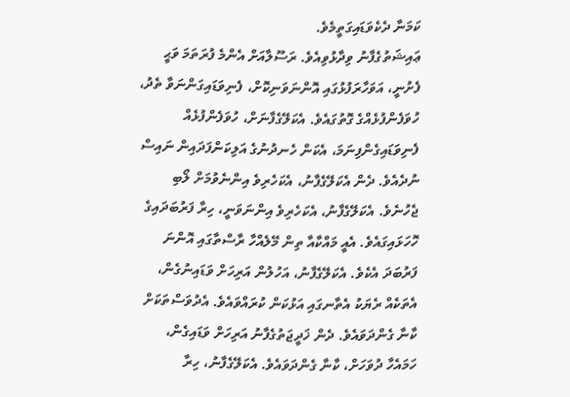ކަމަނާ ދެކެވަޑައިގަތީމެވެ.
ޢައިޝަތުގެފާނު ވިދާޅުވިއެވެ. ރަސޫލާއަށް އެންމެ ފުރަތަމަ ވަޙީ ފެށުނީ، އަވަހާރަފުޅުގައި އޮންނަވަނިކޮށް، ފެނިވަޑައިގަންނަވާ ތެދު، ހުވަފެންފުޅެއްގެ ގޮތުގައެވެ. އެކަލޭގެފާނަށް، ހުވަފެންފުޅެއް ފެނިވަޑައިގެންފިނަމަ، އެކަން ހެނދުނުގެ އަލިކަންފަދައިން ނައިސް ނުދެއެވެ. ދެން އެކަލޭގެފާނު، އެކަހެރިވެ އިންނެވުމަށް ލޯބި ޖެހުނެވެ. އެކަލޭގެފާނު، އެކަހެރިވެ އިންނަވަނީ، ހިރާ ފަރުބަދައިގެ ހޮހަޅައިގައެވެ. އެއީ މައްކާއާ ތިން މޭލެއްހާ ރާސްތާގައި އޮންނަ ފަރުބަދަ އެކެވެ. އެކަލޭގެފާނު، އަހުލުން އަރިހަށް ވަޑައިނުގެން، އެތަކެއް ރެޔަކު އެތާނގައި އަޅުކަން ކުރައްވައެވެ. އެދުވަސްތަކަށް ކާނާ ގެންދަވައެވެ. ދެން ޚަދީޖަތުގެފާނު އަރިހަށް ވަޑައިގެން، ހަމައެހާ ދުވަހަށް، ކާނާ ގެންދަވައެވެ. އެކަލޭގެފާނު، ހިރާ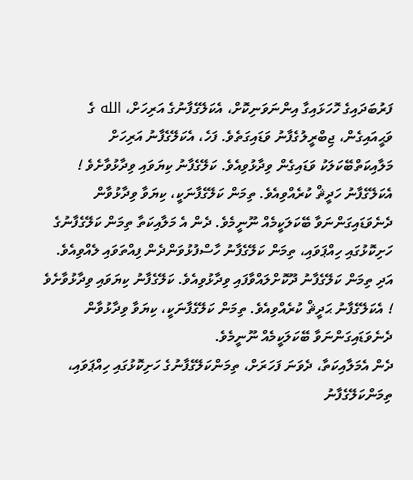ފަރުބަދައިގެ ހޮހަޅައިގާ އިންނަވަނިކޮށް، އެކަލޭގެފާނުގެ އަރިހަށް، الله ގެ ވަޙީއައިގެން، ޖިބްރީލުގެފާނު ވަޑައިގަތެވެ. ފަހެ، އެކަލޭގެފާނު އަރިހަށް މަލާއިކަތްބޭކަލަކު ވަޑައިގެން ވިދާޅުވިއެވެ. ކަލޭގެފާނު ކިޔަވައި ވިދާޅުވާށެވެ ! އެކަލޭގެފާނު ހަދީޘް ކުރެއްވިއެވެ. ތިމަން ކަލޭގެފާނަކީ، ކިޔަވާ ވިދާޅުވާން ދެނެވަޑައިގަންނަވާ ބޭކަލަކީމެއް ނޫނީމެވެ. ދެން އެ މަލާއިކަތާ ތިމަން ކަލޭގެފާނުގެ ހަށިކޮޅުގައި ހިއްޕަވައި، ތިމަން ކަލޭގެފާނު ހާސްފުޅުވަންދެން ފިއްތަވައި ލެއްވިއެވެ. އަދި ތިމަން ކަލޭގެފާނު ދޫކޮށްލައްވާފައި ވިދާޅުވިއެވެ. ކަލޭގެފާނު ކިޔަވައި ވިދާޅުވާށެވެ ! އެކަލޭގެފާނު ޙަދީޘް ކުރެއްވިއެވެ. ތިމަން ކަލޭގެފާނަކީ، ކިޔަވާ ވިދާޅުވާން ދެނެވަޑައިގަންނަވާ ބޭކަލަކީމެއް ނޫނީމެވެ.
ދެން އެމަލާއިކަތާ، ދެވަނަ ފަހަރަށް، ތިމަންކަލޭގެފާނުގެ ހަށިކޮޅުގައި ހިއްޕަވައި، ތިމަންކަލޭގެފާނު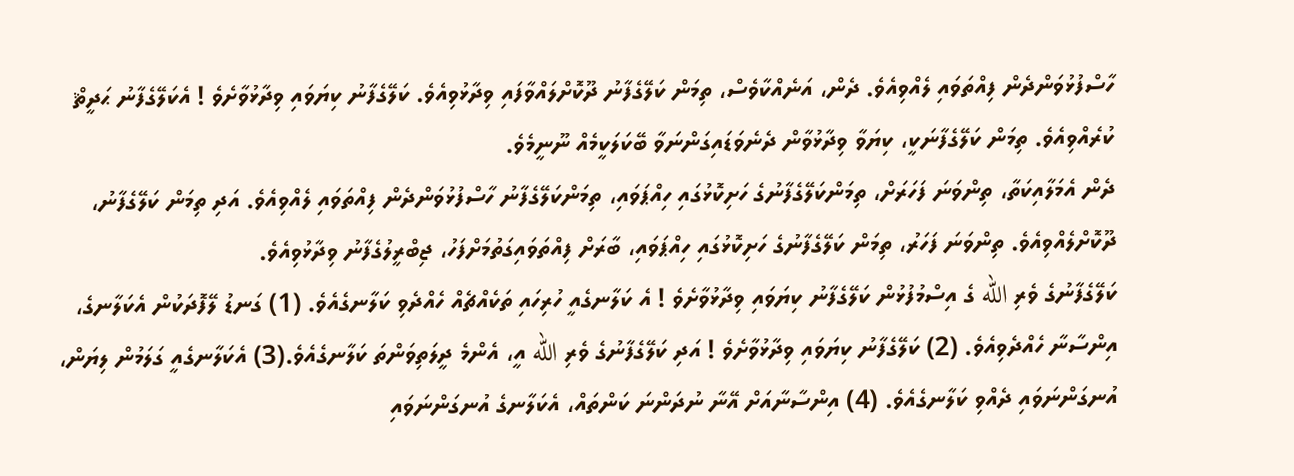ހާސްފުޅުވަންދެން ފިއްތަވައި ލެއްވިއެވެ. ދެން، އަނެއްކާވެސް، ތިމަން ކަލޭގެފާނު ދޫކޮށްލައްވާފައި ވިދާޅުވިއެވެ. ކަލޭގެފާނު ކިޔަވައި ވިދާޅުވާށެވެ ! އެކަލޭގެފާނު ޙަދީޘް ކުރެއްވިއެވެ. ތިމަން ކަލޭގެފާނަކީ، ކިޔަވާ ވިދާޅުވާން ދެނެވަޑައިގަންނަވާ ބޭކަލަކީމެއް ނޫނީމެވެ.
ދެން އެމަލާއިކަތާ، ތިންވަނަ ފަހަރަށް، ތިމަންކަލޭގެފާނުގެ ހަށިކޮޅުގައި ހިއްޕަވައި، ތިމަންކަލޭގެފާނު ހާސްފުޅުވަންދެން ފިއްތަވައި ލެއްވިއެވެ. އަދި ތިމަން ކަލޭގެފާނު، ދޫކޮށްލެއްވިއެވެ. ތިންވަނަ ފަހަރު، ތިމަން ކަލޭގެފާނުގެ ހަށިކޮޅުގައި ހިއްޕަވައި، ބާރަށް ފިއްތަވައިގަތުމަށްފަހު، ޖިބްރީލުގެފާނު ވިދާޅުވިއެވެ.
ކަލޭގެފާނުގެ ވެރި الله ގެ އިސްމުފުޅުން ކަލޭގެފާނު ކިޔަވައި ވިދާޅުވާށެވެ ! އެ ކަލާނގެއީ ހުރިހައި ތަކެއްޗެއް ހެއްދެވި ކަލާނގެއެވެ. (1) ގަނޑު ލޭފޮދަކުން އެކަލާނގެ، އިންސާނާ ހެއްދެވިއެވެ. (2) ކަލޭގެފާނު ކިޔަވައި ވިދާޅުވާށެވެ ! އަދި ކަލޭގެފާނުގެ ވެރި الله އީ، އެންމެ ދީލަތިވަންތަ ކަލާނގެއެވެ.(3) އެކަލާނގެއީ ގަލަމުން ލިޔަން، އުނގަންނަވައި ދެއްވި ކަލާނގެއެވެ. (4) އިންސާނާއަށް އޭނާ ނުދަންނަ ކަންތައް، އެކަލާނގެ އުނގަންނަވައި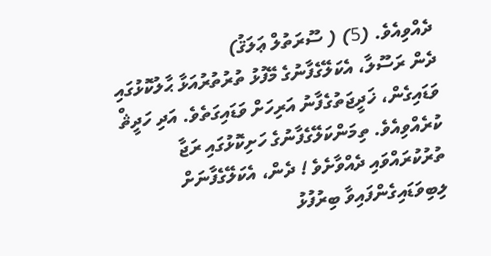ދެއްވިއެވެ. (5) ( ސޫރަތުލް ޢަލަޤު)
ދެން ރަސޫލާ، އެކަލޭގެފާނުގެ މޭފުޅު ތުރުތުރުއަޅާ ޙާލުކޮޅުގައި ވަޑައިގެން، ޚަދީޖަތުގެފާނު އަރިހަށް ވަޑައިގަތެވެ. އަދި ހަދީޘް ކުރެއްވިއެވެ. ތިމަންކަލޭގެފާނުގެ ހަށިކޮޅުގައި ރަޖާ ތުރުކުރައްވައި ދެއްވާށެވެ ! ދެން، އެކަލޭގެފާނަށް ލިބިވަޑައިގެންފައިވާ ބިރުފުޅު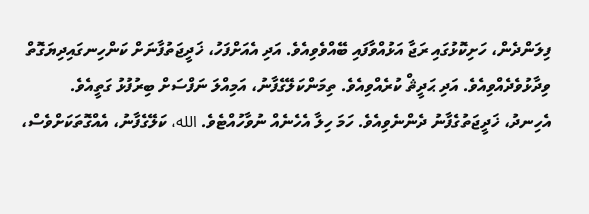ފިލަންދެން، ހަށިކޮޅުގައި ރަޖާ އަޅުއްވާފައި ބޭއްވެވިއެވެ. އަދި އެއަށްފަހު، ޚަދީޖަތުފާނަށް ކަންހިނގައިދިޔަގޮތް ވިދާޅުވެދެއްވިއެވެ. އަދި ޙަދީޘް ކުރެއްވިއެވެ. ތިމަންކަލޭގެފާނު، އަމިއްލަ ނަފްސަށް ބިރުފުޅު ގަތީއެވެ.
އެހިނދު، ޚަދީޖަތުގެފާނު ދެންނެވިއެވެ. ހަމަ ހިލާ އެހެނެއް ނުވާހުއްޓެވެ. الله، ކަލޭގެފާނު، އެއްގޮތަކަށްވެސް،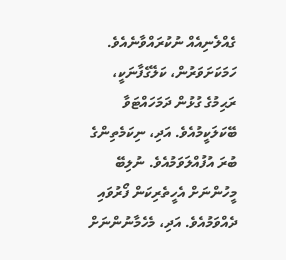ގެއްލެނިއެއް ނުކުރައްވާނެއެވެ. ހަމަކަށަވަރުން، ކަލޭގެފާނަކީ، ރަޙިމުގެ ގުޅުން ދަމަހައްޓަވާ ބޭކަލަކީމުއެވެ. އަދި، ނިކަމެތިންގެ ބުރަ އުފުއްލަވަމުއެވެ. ނުލިބޭ މީހުންނަށް އެހީތެރިކަން ފޯރުވައި ދެއްވަމުއެވެ. އަދި، މެހެމާނުންނަށް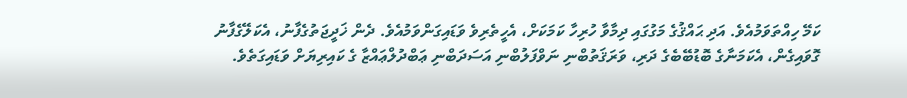ކަމޭ ހިއްތަވަމުއެވެ. އަދި ޙައްޤުގެ މަގުގައި ދިމާވާ ހުރިހާ ކަމަކަށް، އެހީތެރިވެ ވަޑައިގަންވަމުއެވެ. ދެން ޚަދީޖަތުގެފާނު، އެކަލޭގެފާނު ގޮވައިގެން، އެކަމަނާގެ ބޮޑުބޭބެގެ ދަރި، ވަރަޤަތުބްނި ނަވްފަލުބްނި އަސަދަބްނި ޢަބްދުލްޢައްޒާ ގެ ކައިރިޔަށް ވަޑައިގަތެވެ.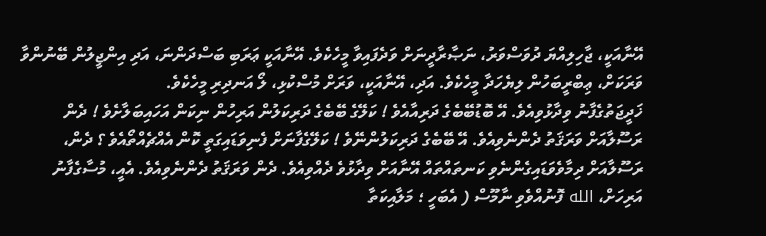އޭނާއަކީ، ޖާހިލިއްޔަ ދުވަސްވަރު، ނަޞާރާދީނަށް ވަދެފައިވާ މީހެކެވެ. އޭނާއަކީ ޢަރަބި ބަސްދަންނަ، އަދި އިންޖީލުން ބޭނުންވާ ވަރަކަށް، ޢިބްރީބަހުން ލިޔެހަދާ މީހެކެވެ. އަދި، އޭނާއަކީ، ވަރަށް މުސްކުޅި، ލޯ އަނދިރި މީހެކެވެ.
ޚަދީޖަތުގެފާނު ވިދާޅުވިއެވެ. އޭ ބޮޑުބޭބެގެ ދަރިއާއެވެ ! ކަލޭގެ ބޭބެގެ ދަރިކަލުން އަރިހުން ނިކަން އަހައިބަލާށެވެ ! ދެން ރަސޫލާއަށް ވަރަޤަތު ދެންނެވިއެވެ. އޭ ބޭބެގެ ދަރިކަލުންނޭވެ ! ކަލޭގެފާނަށް ފެނިވަޑައިގަތީ ކޮން އެއްޗެއްތޯއެވެ ؟ ދެން، ރަސޫލާއަށް ދިމާވެވަޑައިގެންނެވި ކަނތައްތައް އޭނާއަށް ވިދާޅުވެ ދެއްވިއެވެ. ދެން ވަރަޤަތު ދެންނެވިއެވެ. އެއީ، މުސާގެފާނު އަރިހަށް، الله ފޮނުއްވެވި ނާމޫސް ( އެބަހީ ؛ މަލާއިކަތާ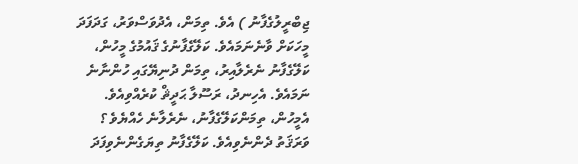ޖިބްރީލުގެފާނު ) އެވެ. ތިމަން، އެދުވަސްވަރު، ގަދަފަދަ މީހަކަށް ވާނެނަމައެވެ. ކަލޭގެފާނުގެ ޤައުމުގެ މީހުން، ކަލޭގެފާނު ނެރެލާއިރު، ތިމަން ދުނިޔޭގައި ހުންނާނެ ނަމައެވެ. އެހިނދު، ރަސޫލާ ޙަދީޘް ކުރެއްވިއެވެ. އެމީހުން، ތިމަންކަލޭގެފާނު، ނެރެލާނެ ހެއްޔެވެ ؟ ވަރަޤަތު ދެންނެވިއެވެ. ކަލޭގެފާނު ތިޔަގެންނެވިފަދަ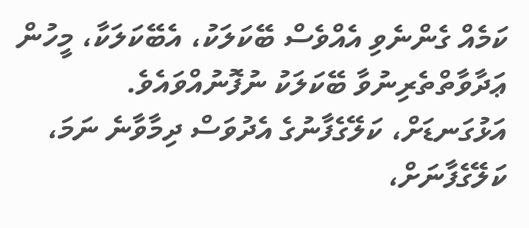ކަމެއް ގެންނެވި އެއްވެސް ބޭކަލަކު، އެބޭކަލަކާ، މީހުން ޢަދާވާތްތެރިނުވާ ބޭކަލަކު ނުފޮނުއްވައެވެ. އަޅުގަނޑަށް، ކަލޭގެފާނުގެ އެދުވަސް ދިމާވާނެ ނަމަ، ކަލޭގެފާނަށް،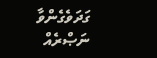ގަދަވެގެންވާ ނަޞްރެއް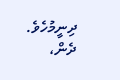ދިނީމުހެވެ. ދެން،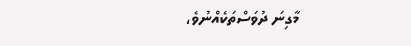މާގިނަ ދުވަސްތަކެއްނުވެ،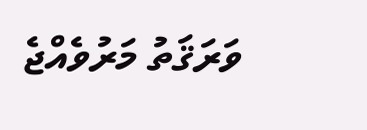ވަރަޤަތު މަރުވެއްޖެ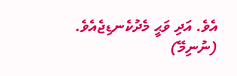އެވެ. އަދި ވަޙީ މެދުކެނޑިޖެއެވެ.
(ނުނިމޭ)